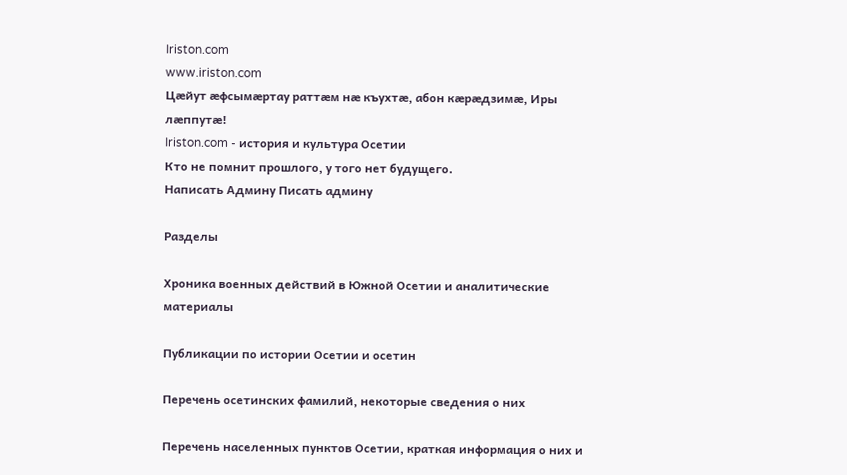Iriston.com
www.iriston.com
Цæйут æфсымæртау раттæм нæ къухтæ, абон кæрæдзимæ, Иры лæппутæ!
Iriston.com - история и культура Осетии
Кто не помнит прошлого, у того нет будущего.
Написать Админу Писать админу

Разделы

Хроника военных действий в Южной Осетии и аналитические материалы

Публикации по истории Осетии и осетин

Перечень осетинских фамилий, некоторые сведения о них

Перечень населенных пунктов Осетии, краткая информация о них и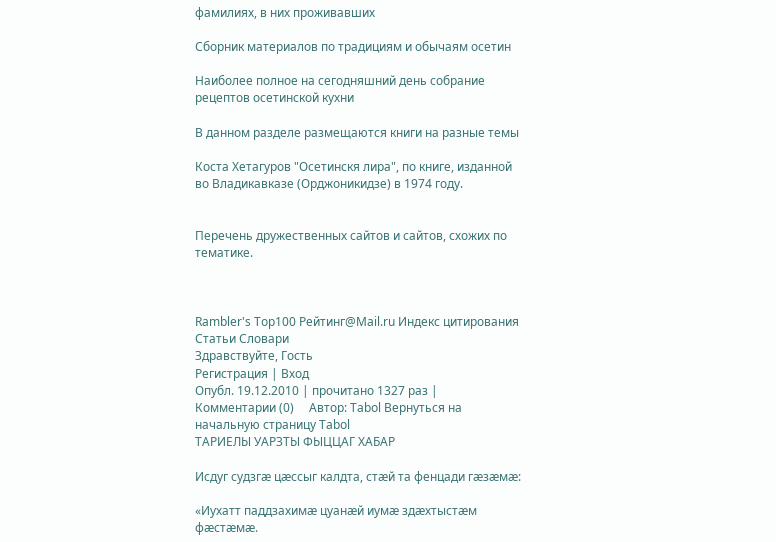фамилиях, в них проживавших

Сборник материалов по традициям и обычаям осетин

Наиболее полное на сегодняшний день собрание рецептов осетинской кухни

В данном разделе размещаются книги на разные темы

Коста Хетагуров "Осетинскя лира", по книге, изданной во Владикавказе (Орджоникидзе) в 1974 году.


Перечень дружественных сайтов и сайтов, схожих по тематике.



Rambler's Top100 Рейтинг@Mail.ru Индекс цитирования
Статьи Словари
Здравствуйте, Гость
Регистрация | Вход
Опубл. 19.12.2010 | прочитано 1327 раз |  Комментарии (0)     Автор: Tabol Вернуться на начальную страницу Tabol
ТАРИЕЛЫ УАРЗТЫ ФЫЦЦАГ ХАБАР

Исдуг судзгæ цæссыг калдта, стæй та фенцади гæзæмæ:

«Иухатт паддзахимæ цуанæй иумæ здæхтыстæм фæстæмæ.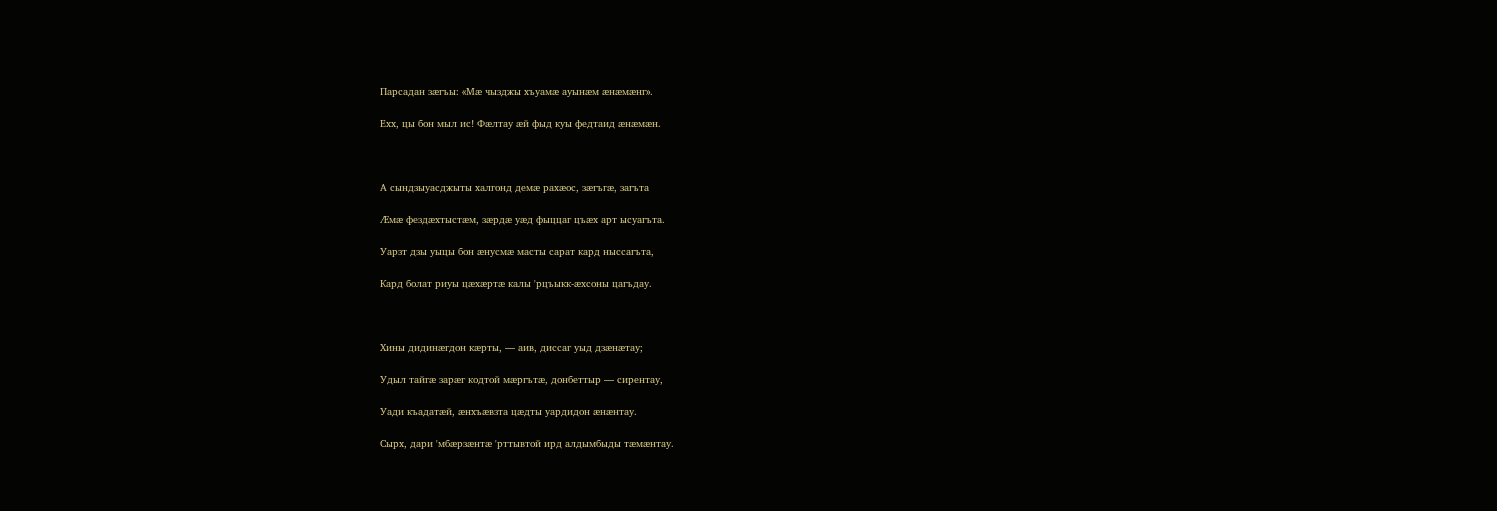Парсадан зæгъы: «Мæ чызджы хъуамæ ауынæм æнæмæнг».

Ехх, цы бон мыл ис! Фæлтау æй фыд куы федтаид æнæмæн.



А сындзыуасджыты халгонд демæ рахæос, зæгъгæ, загъта

Æмæ фездæхтыстæм, зæрдæ уæд фыццаг цъæх арт ысуагъта.

Уарзт дзы уыцы бон æнусмæ масты сарат кард ныссагъта,

Кард болат риуы цæхæртæ калы 'рцъыкк-æхсоны цагъдау.



Хины дидинæгдон кæрты, — аив, диссаг уыд дзæнæтау;

Удыл тайгæ зарæг кодтой мæргътæ, донбеттыр — сирентау,

Уади къадатæй, æнхъæвзта цæдты уардидон æнæнтау.

Сырх, дари 'мбæрзæнтæ 'рттывтой ирд алдымбыды тæмæнтау.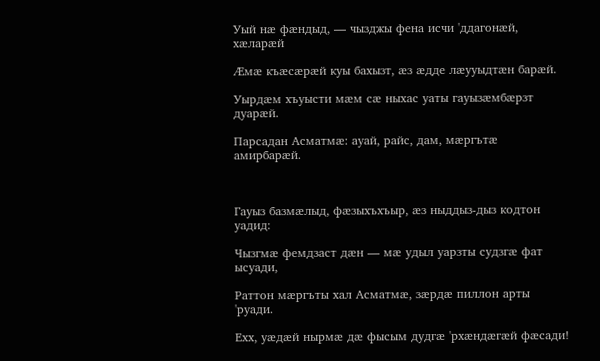Уый нæ фæндыд, — чызджы фена исчи 'ддагонæй, хæларæй

Æмæ къæсæрæй куы бахызт, æз æдде лæууыдтæн барæй.

Уырдæм хъуысти мæм сæ ныхас уаты гауызæмбæрзт дуарæй.

Парсадан Асматмæ: ауай, райс, дам, мæргътæ амирбарæй.



Гауыз базмæлыд, фæзыхъхъыр, æз ныддыз-дыз кодтон уадид:

Чызгмæ фемдзаст дæн — мæ удыл уарзты судзгæ фат ысуади,

Раттон мæргъты хал Асматмæ, зæрдæ пиллон арты 'руади.

Ехх, уæдæй нырмæ дæ фысым дудгæ 'рхæндæгæй фæсади!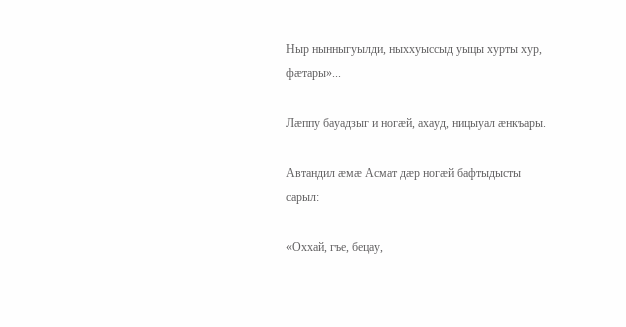Ныр нынныгуылди, ныххуыссыд уыцы хурты хур, фæтары»...

Лæппу бауадзыг и ногæй, ахауд, ницыуал æнкъары.

Автандил æмæ Асмат дæр ногæй бафтыдысты сарыл:

«Оххай, гъе, бецау,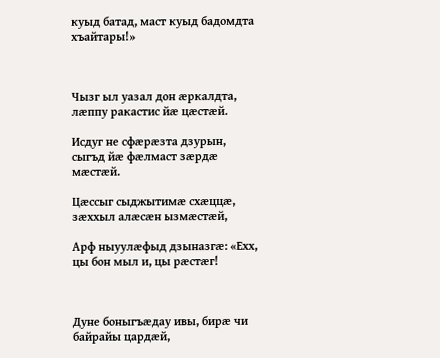куыд батад, маст куыд бадомдта хъайтары!»



Чызг ыл уазал дон æркалдта, лæппу ракастис йæ цæстæй.

Исдуг не сфæрæзта дзурын, сыгъд йæ фæлмаст зæрдæ мæстæй.

Цæссыг сыджытимæ схæццæ, зæххыл алæсæн ызмæстæй,

Арф ныуулæфыд дзыназгæ: «Ехх, цы бон мыл и, цы рæстæг!



Дуне боныгъæдау ивы, бирæ чи байрайы цардæй,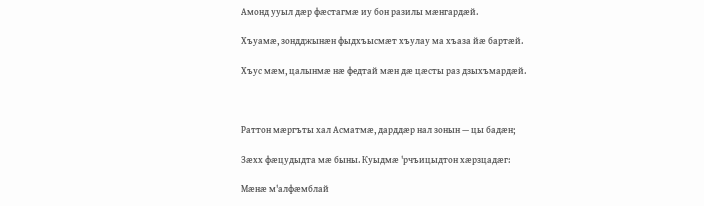Амонд ууыл дæр фæстагмæ иу бон разилы мæнгардæй.

Хъуамæ, зондджынæн фыдхъысмæт хъулау ма хъаза йæ бартæй.

Хъус мæм, цалынмæ нæ федтай мæн дæ цæсты раз дзыхъмардæй.



Раттон мæргъты хал Асматмæ, дарддæр нал зонын — цы бадæн;

Зæхх фæцудыдта мæ быны. Куыдмæ 'рчъицыдтон хæрзцадæг:

Мæнæ м'алфæмблай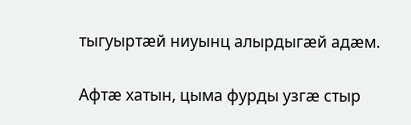тыгуыртæй ниуынц алырдыгæй адæм.

Афтæ хатын, цыма фурды узгæ стыр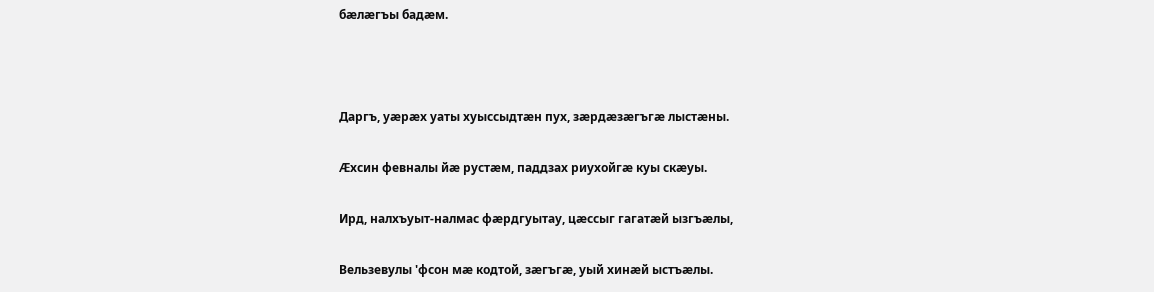бæлæгъы бадæм.



Даргъ, уæрæх уаты хуыссыдтæн пух, зæрдæзæгъгæ лыстæны.

Æхсин февналы йæ рустæм, паддзах риухойгæ куы скæуы.

Ирд, налхъуыт-налмас фæрдгуытау, цæссыг гагатæй ызгъæлы,

Вельзевулы 'фсон мæ кодтой, зæгъгæ, уый хинæй ыстъæлы.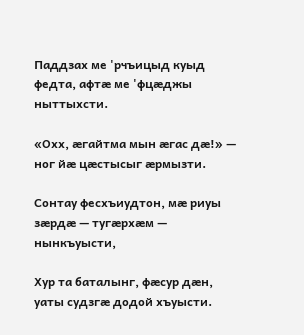Паддзах ме 'рчъицыд куыд федта, афтæ ме 'фцæджы ныттыхсти.

«Охх, æгайтма мын æгас дæ!» — ног йæ цæстысыг æрмызти.

Сонтау фесхъиудтон, мæ риуы зæрдæ — тугæрхæм — нынкъуысти,

Хур та баталынг, фæсур дæн, уаты судзгæ додой хъуысти.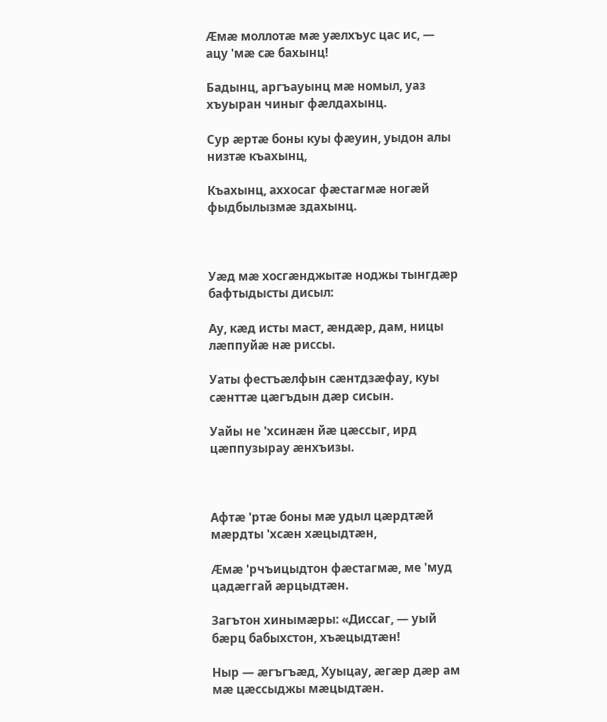Æмæ моллотæ мæ уæлхъус цас ис, — ацу 'мæ сæ бахынц!

Бадынц, аргъауынц мæ номыл, уаз хъуыран чиныг фæлдахынц.

Сур æртæ боны куы фæуин, уыдон алы низтæ къахынц,

Къахынц, аххосаг фæстагмæ ногæй фыдбылызмæ здахынц.



Уæд мæ хосгæнджытæ ноджы тынгдæр бафтыдысты дисыл:

Ау, кæд исты маст, æндæр, дам, ницы лæппуйæ нæ риссы.

Уаты фестъæлфын сæнтдзæфау, куы сæнттæ цæгъдын дæр сисын.

Уайы не 'хсинæн йæ цæссыг, ирд цæппузырау æнхъизы.



Афтæ 'ртæ боны мæ удыл цæрдтæй мæрдты 'хсæн хæцыдтæн,

Æмæ 'рчъицыдтон фæстагмæ, ме 'муд цадæггай æрцыдтæн.

Загътон хинымæры: «Диссаг, — уый бæрц бабыхстон, хъæцыдтæн!

Ныр — æгъгъæд, Хуыцау, æгæр дæр ам мæ цæссыджы мæцыдтæн.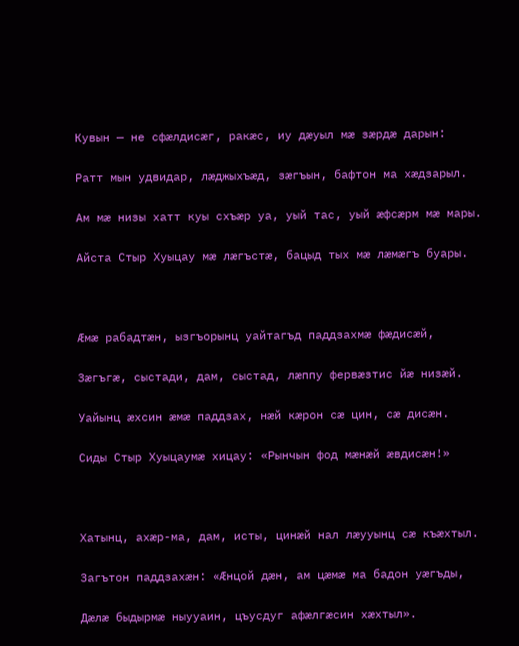Кувын — не сфæлдисæг, ракæс, иу дæуыл мæ зæрдæ дарын:

Ратт мын удвидар, лæджыхъæд, зæгъын, бафтон ма хæдзарыл.

Ам мæ низы хатт куы схъæр уа, уый тас, уый æфсæрм мæ мары.

Айста Стыр Хуыцау мæ лæгъстæ, бацыд тых мæ лæмæгъ буары.



Æмæ рабадтæн, ызгъорынц уайтагъд паддзахмæ фæдисæй,

Зæгъгæ, сыстади, дам, сыстад, лæппу фервæзтис йæ низæй.

Уайынц æхсин æмæ паддзах, нæй кæрон сæ цин, сæ дисæн.

Сиды Стыр Хуыцаумæ хицау: «Рынчын фод мæнæй æвдисæн!»



Хатынц, ахæр-ма, дам, исты, цинæй нал лæууынц сæ къæхтыл.

Загътон паддзахæн: «Æнцой дæн, ам цæмæ ма бадон уæгъды,

Дæлæ быдырмæ ныууаин, цъусдуг афæлгæсин хæхтыл».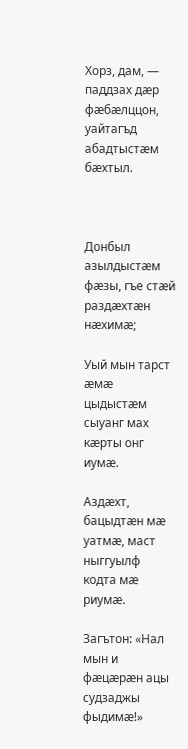Хорз, дам, — паддзах дæр фæбæлццон, уайтагъд абадтыстæм бæхтыл.



Донбыл азылдыстæм фæзы, гъе стæй раздæхтæн нæхимæ;

Уый мын тарст æмæ цыдыстæм сыуанг мах кæрты онг иумæ.

Аздæхт, бацыдтæн мæ уатмæ, маст ныггуылф кодта мæ риумæ.

Загътон: «Нал мын и фæцæрæн ацы судзаджы фыдимæ!»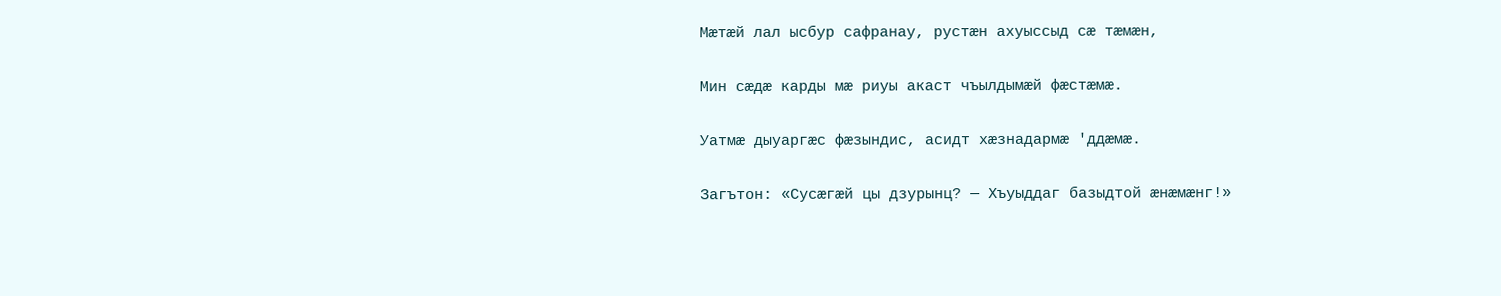Мæтæй лал ысбур сафранау, рустæн ахуыссыд сæ тæмæн,

Мин сæдæ карды мæ риуы акаст чъылдымæй фæстæмæ.

Уатмæ дыуаргæс фæзындис, асидт хæзнадармæ 'ддæмæ.

Загътон: «Сусæгæй цы дзурынц? — Хъуыддаг базыдтой æнæмæнг!»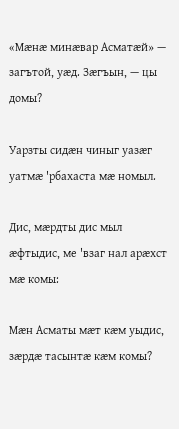«Мæнæ минæвар Асматæй» — загътой, уæд. Зæгъын, — цы домы?

Уарзты сидæн чиныг уазæг уатмæ 'рбахаста мæ номыл.

Дис, мæрдты дис мыл æфтыдис, ме 'взаг нал арæхст мæ комы:

Мæн Асматы мæт кæм уыдис, зæрдæ тасынтæ кæм комы?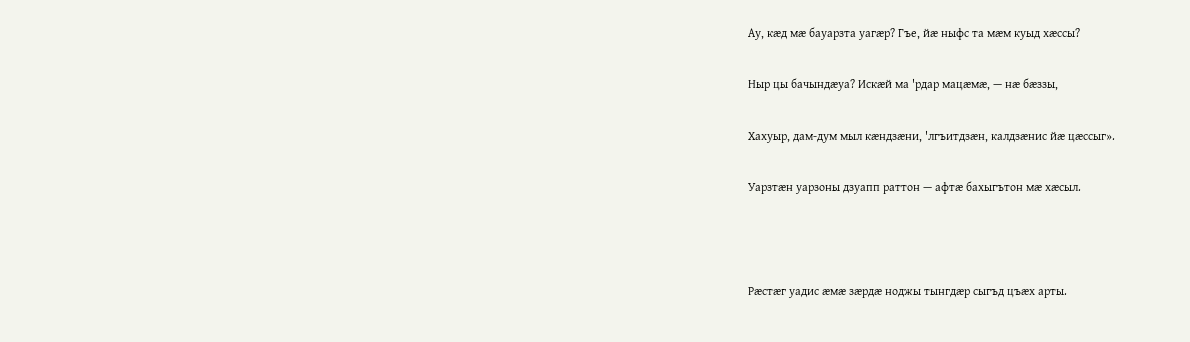Ау, кæд мæ бауарзта уагæр? Гъе, йæ ныфс та мæм куыд хæссы?

Ныр цы бачындæуа? Искæй ма 'рдар мацæмæ, — нæ бæззы,

Хахуыр, дам-дум мыл кæндзæни, 'лгъитдзæн, калдзæнис йæ цæссыг».

Уарзтæн уарзоны дзуапп раттон — афтæ бахыгътон мæ хæсыл.



Рæстæг уадис æмæ зæрдæ ноджы тынгдæр сыгъд цъæх арты.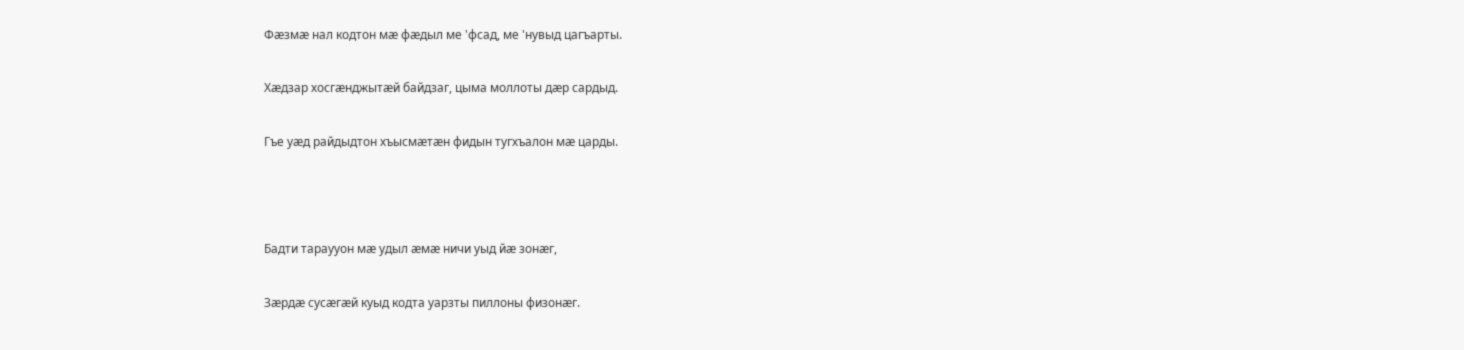Фæзмæ нал кодтон мæ фæдыл ме 'фсад, ме 'нувыд цагъарты.

Хæдзар хосгæнджытæй байдзаг, цыма моллоты дæр сардыд.

Гъе уæд райдыдтон хъысмæтæн фидын тугхъалон мæ царды.



Бадти тараууон мæ удыл æмæ ничи уыд йæ зонæг,

Зæрдæ сусæгæй куыд кодта уарзты пиллоны физонæг.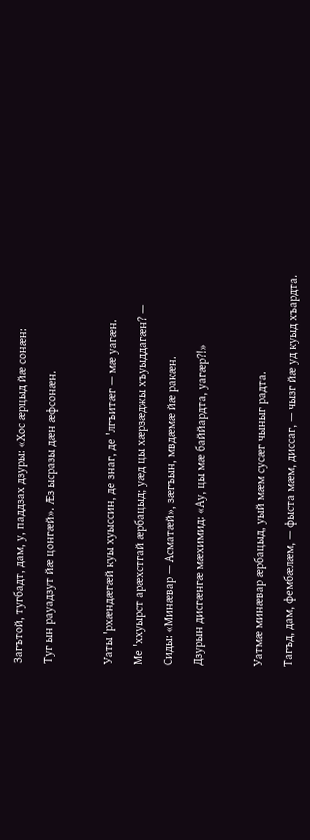Загътой, тугбадт, дам, у, паддзах дзуры: «Хос æрцыд йæ сонæн:

Туг ын рауадзут йæ цонгæй». Æз ысразы дæн æфсонæн.



Уаты 'рхæндæгæй куы хуыссин, де знаг, де 'лгъитæг — мæ уагæн.

Ме 'ххуырст арæхстгай æрбацыд; уæд цы хæрзæджы хъуыддагæн? —

Сиды: «Минæвар — Асматæй», зæгъын, мвдæмæ йæ ракæн.

Дзурын дисгæнгæ мæхимид: «Ау, цы мæ баййардта, уагæр?!»



Уатмæ минæвар æрбацыд, уый мæм сусæг чыныг радта.

Тагъд, дам, фембæлæм, — фыста мæм, диссаг, — чызг йæ уд куыд хъардта.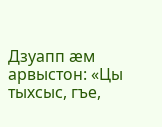Дзуапп æм арвыстон: «Цы тыхсыс, гъе,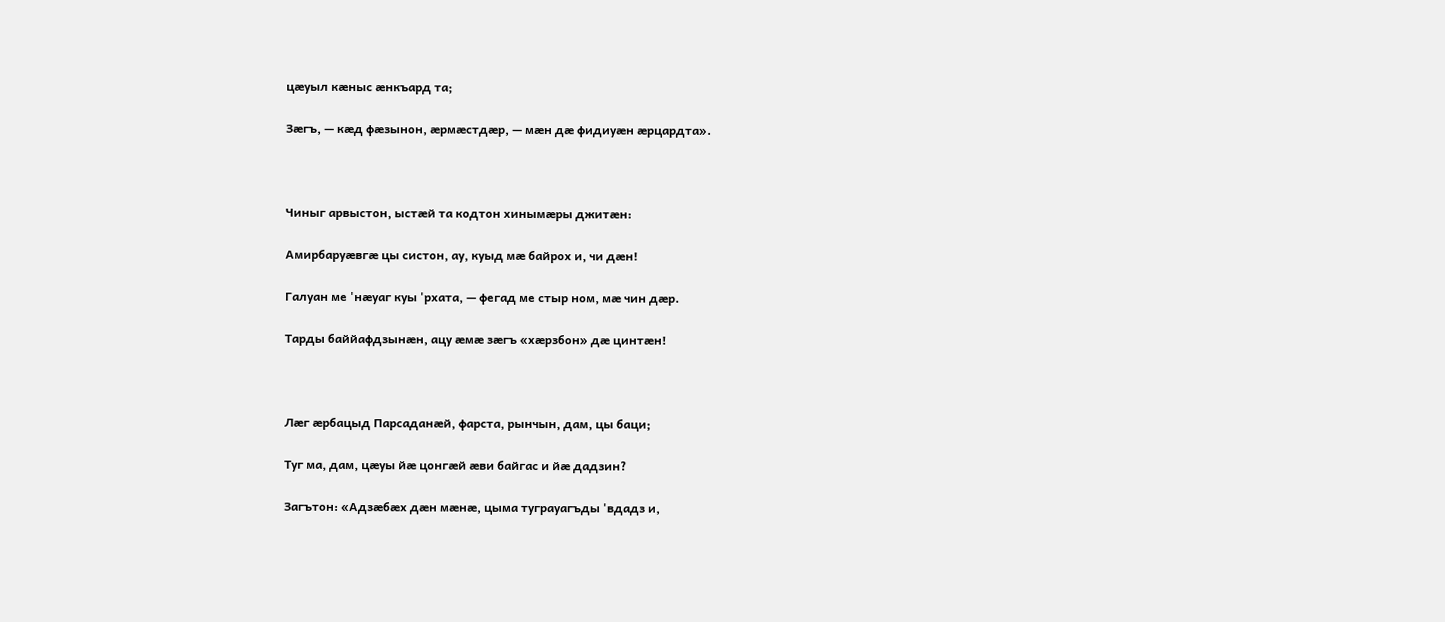цæуыл кæныс æнкъард та;

Зæгъ, — кæд фæзынон, æрмæстдæр, — мæн дæ фидиуæн æрцардта».



Чиныг арвыстон, ыстæй та кодтон хинымæры джитæн:

Амирбаруæвгæ цы систон, ау, куыд мæ байрох и, чи дæн!

Галуан ме 'нæуаг куы 'рхата, — фегад ме стыр ном, мæ чин дæр.

Тарды баййафдзынæн, ацу æмæ зæгъ «хæрзбон» дæ цинтæн!



Лæг æрбацыд Парсаданæй, фарста, рынчын, дам, цы баци;

Туг ма, дам, цæуы йæ цонгæй æви байгас и йæ дадзин?

Загътон: «Адзæбæх дæн мæнæ, цыма туграуагъды 'вдадз и,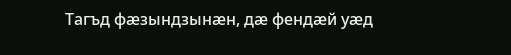Тагъд фæзындзынæн, дæ фендæй уæд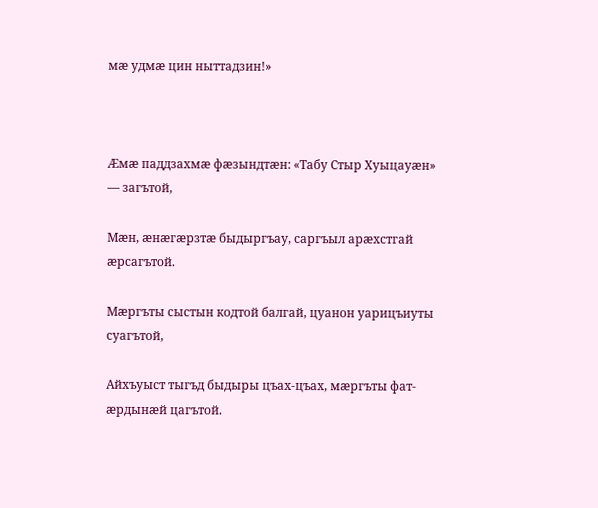мæ удмæ цин ныттадзин!»



Æмæ паддзахмæ фæзындтæн: «Табу Стыр Хуыцауæн» — загътой,

Мæн, æнæгæрзтæ быдыргъау, саргъыл арæхстгай æрсагътой.

Мæргъты сыстын кодтой балгай, цуанон уарицъиуты суагътой,

Айхъуыст тыгъд быдыры цъах-цъах, мæргъты фат-æрдынæй цагътой.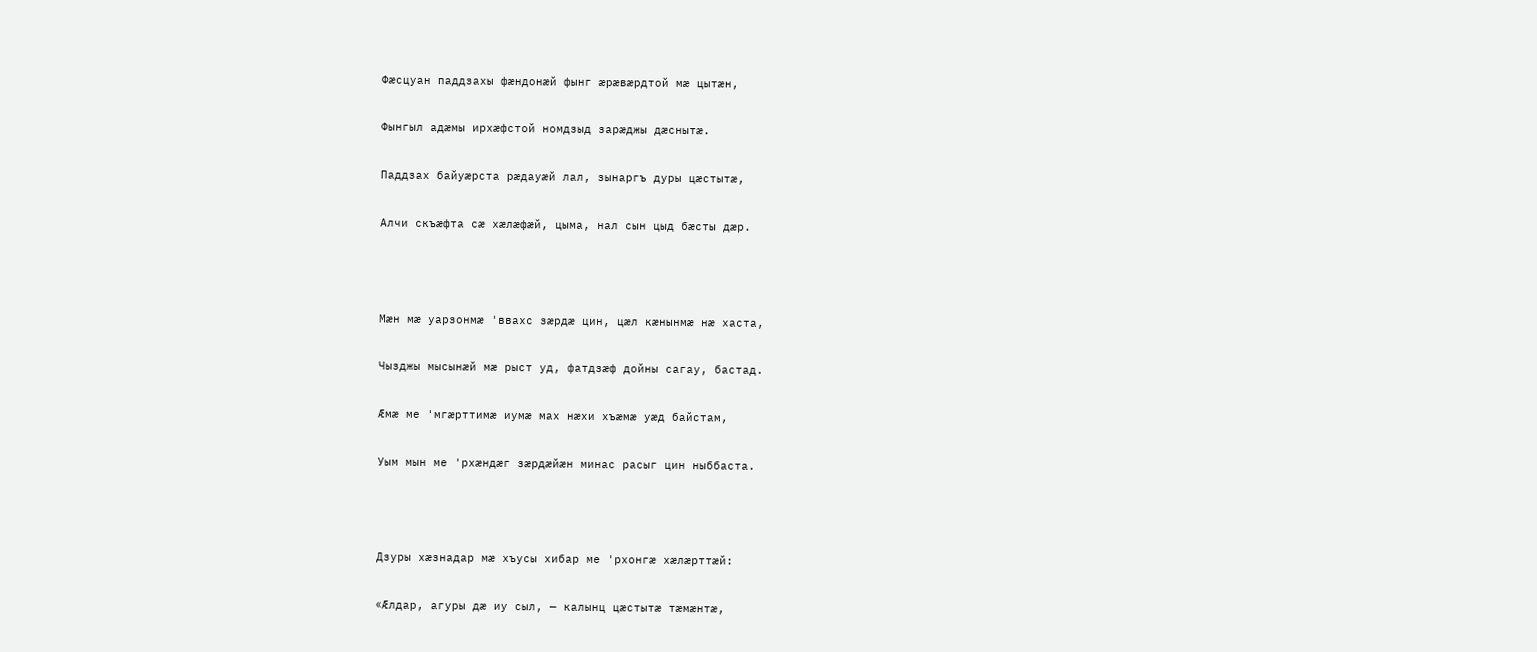Фæсцуан паддзахы фæндонæй фынг æрæвæрдтой мæ цытæн,

Фынгыл адæмы ирхæфстой номдзыд зарæджы дæснытæ.

Паддзах байуæрста рæдауæй лал, зынаргъ дуры цæстытæ,

Алчи скъæфта сæ хæлæфæй, цыма, нал сын цыд бæсты дæр.



Мæн мæ уарзонмæ 'ввахс зæрдæ цин, цæл кæнынмæ нæ хаста,

Чызджы мысынæй мæ рыст уд, фатдзæф дойны сагау, бастад.

Æмæ ме 'мгæрттимæ иумæ мах нæхи хъæмæ уæд байстам,

Уым мын ме 'рхæндæг зæрдæйæн минас расыг цин ныббаста.



Дзуры хæзнадар мæ хъусы хибар ме 'рхонгæ хæлæрттæй:

«Æлдар, агуры дæ иу сыл, — калынц цæстытæ тæмæнтæ,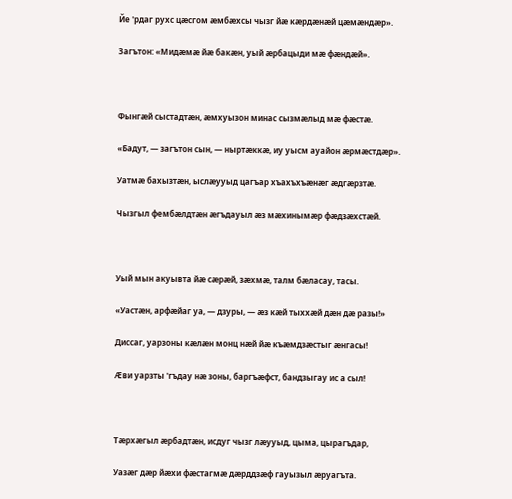Йе 'рдаг рухс цæсгом æмбæхсы чызг йæ кæрдæнæй цæмæндæр».

Загътон: «Мидæмæ йæ бакæн, уый æрбацыди мæ фæндæй».



Фынгæй сыстадтæн, æмхуызон минас сызмæлыд мæ фæстæ.

«Бадут, — загътон сын, — ныртæккæ, иу уысм ауайон æрмæстдæр».

Уатмæ бахызтæн, ыслæууыд цагъар хъахъхъæнæг æдгæрзтæ.

Чызгыл фембæлдтæн æгъдауыл æз мæхинымæр фæдзæхстæй.



Уый мын акуывта йæ сæрæй, зæхмæ, талм бæласау, тасы.

«Уастæн, арфæйаг уа, — дзуры, — æз кæй тыххæй дæн дæ разы!»

Диссаг, уарзоны кæлæн монц нæй йæ къæмдзæстыг æнгасы!

Æви уарзты 'гъдау нæ зоны, баргъæфст, бандзыгау ис а сыл!



Тæрхæгыл æрбадтæн, исдуг чызг лæууыд, цыма, цырагъдар,

Уазæг дæр йæхи фæстагмæ дæрддзæф гауызыл æруагъта.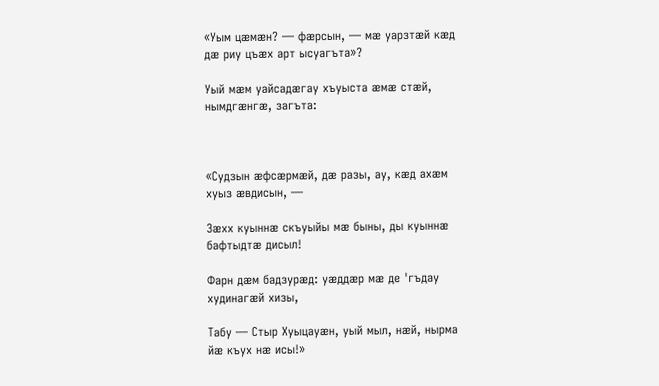«Уым цæмæн? — фæрсын, — мæ уарзтæй кæд дæ риу цъæх арт ысуагъта»?

Уый мæм уайсадæгау хъуыста æмæ стæй, нымдгæнгæ, загъта:



«Судзын æфсæрмæй, дæ разы, ау, кæд ахæм хуыз æвдисын, —

Зæхх куыннæ скъуыйы мæ быны, ды куыннæ бафтыдтæ дисыл!

Фарн дæм бадзурæд: уæддæр мæ де 'гъдау худинагæй хизы,

Табу — Стыр Хуыцауæн, уый мыл, нæй, нырма йæ къух нæ исы!»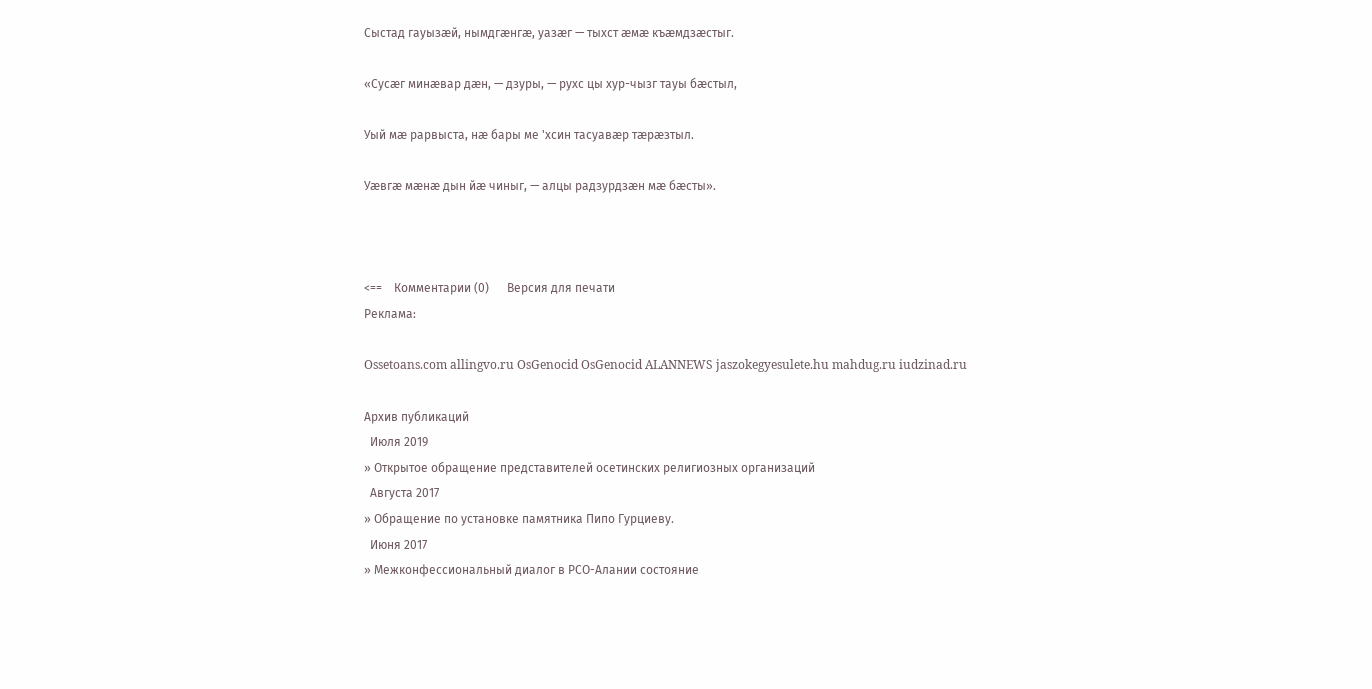Сыстад гауызæй, нымдгæнгæ, уазæг — тыхст æмæ къæмдзæстыг.

«Сусæг минæвар дæн, — дзуры, — рухс цы хур-чызг тауы бæстыл,

Уый мæ рарвыста, нæ бары ме 'хсин тасуавæр тæрæзтыл.

Уæвгæ мæнæ дын йæ чиныг, — алцы радзурдзæн мæ бæсты».



<==    Комментарии (0)      Версия для печати
Реклама:

Ossetoans.com allingvo.ru OsGenocid OsGenocid ALANNEWS jaszokegyesulete.hu mahdug.ru iudzinad.ru

Архив публикаций
  Июля 2019
» Открытое обращение представителей осетинских религиозных организаций
  Августа 2017
» Обращение по установке памятника Пипо Гурциеву.
  Июня 2017
» Межконфессиональный диалог в РСО-Алании состояние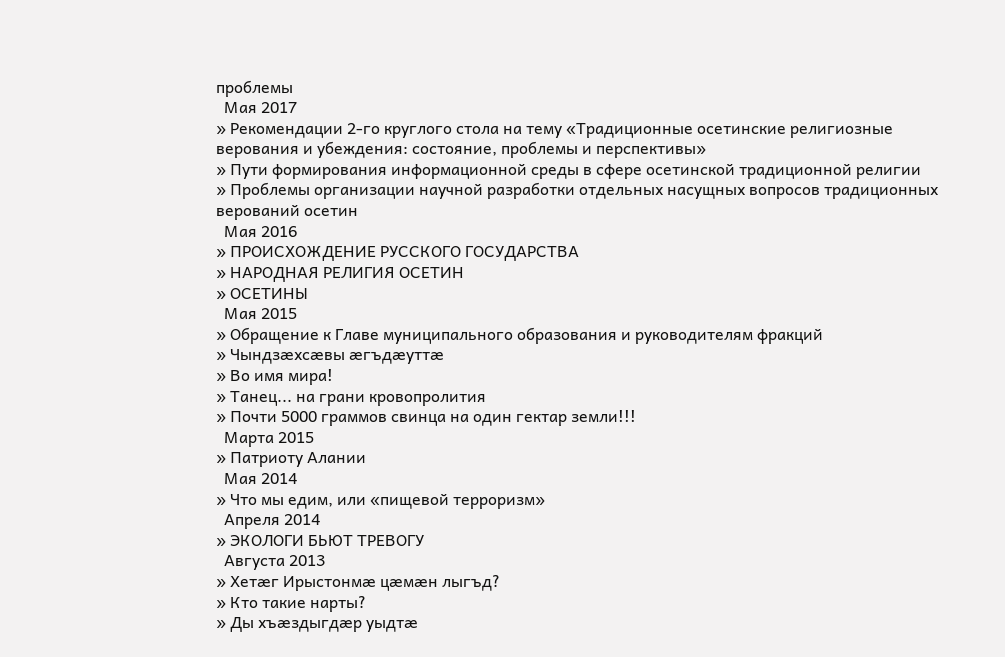проблемы
  Мая 2017
» Рекомендации 2-го круглого стола на тему «Традиционные осетинские религиозные верования и убеждения: состояние, проблемы и перспективы»
» Пути формирования информационной среды в сфере осетинской традиционной религии
» Проблемы организации научной разработки отдельных насущных вопросов традиционных верований осетин
  Мая 2016
» ПРОИСХОЖДЕНИЕ РУССКОГО ГОСУДАРСТВА
» НАРОДНАЯ РЕЛИГИЯ ОСЕТИН
» ОСЕТИНЫ
  Мая 2015
» Обращение к Главе муниципального образования и руководителям фракций
» Чындзӕхсӕвы ӕгъдӕуттӕ
» Во имя мира!
» Танец... на грани кровопролития
» Почти 5000 граммов свинца на один гектар земли!!!
  Марта 2015
» Патриоту Алании
  Мая 2014
» Что мы едим, или «пищевой терроризм»
  Апреля 2014
» ЭКОЛОГИ БЬЮТ ТРЕВОГУ
  Августа 2013
» Хетӕг Ирыстонмӕ цӕмӕн лыгъд?
» Кто такие нарты?
» Ды хъæздыгдæр уыдтæ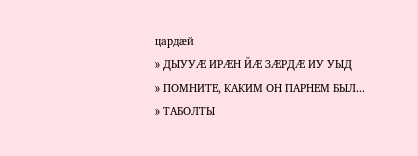цардæй
» ДЫУУӔ ИРӔН ЙӔ ЗӔРДӔ ИУ УЫД
» ПОМНИТЕ, КАКИМ ОН ПАРНЕМ БЫЛ...
» ТАБОЛТЫ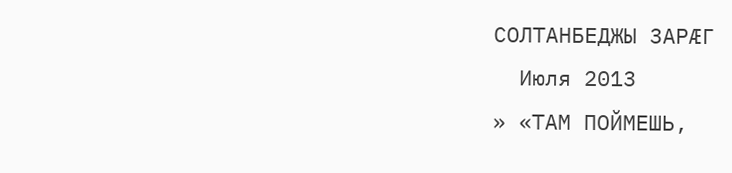СОЛТАНБЕДЖЫ 3АРӔГ
  Июля 2013
» «ТАМ ПОЙМЕШЬ,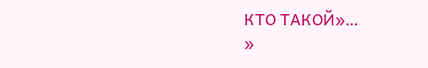КТО ТАКОЙ»…
»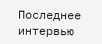Последнее интервью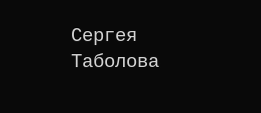Сергея Таболова